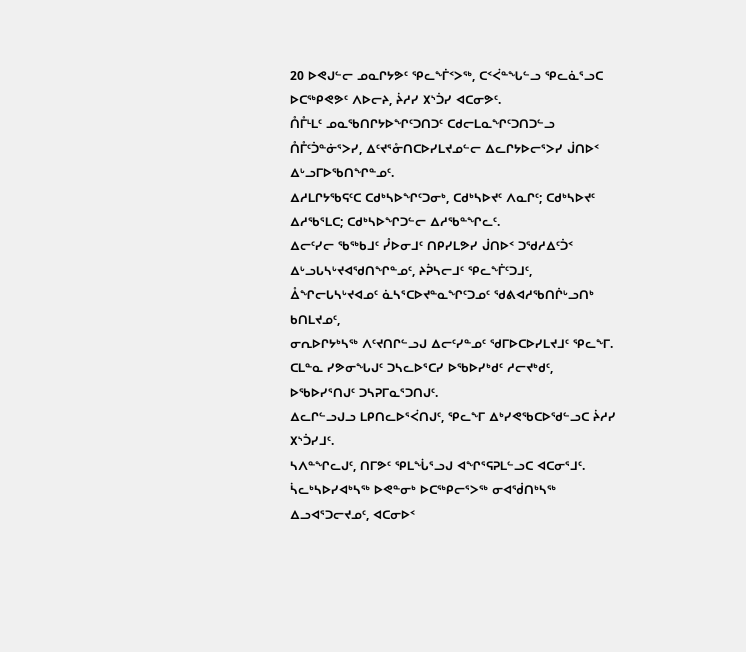20 ᐅᕙᒍᓪᓕ ᓄᓇᒋᔭᕗᑦ ᕿᓚᖕᒦᑉᐳᖅ, ᑕᑉᐹᓐᖓᓪᓗ ᕿᓚᓈᕐᓗᑕ ᐅᑕᖅᑭᕙᕗᑦ ᐱᐅᓕᔨ, ᔩᓱᓯ ᙭ᔅᑑᓯ ᐊᑕᓂᕗᑦ.
ᑍᒤᒻᒪᑦ ᓄᓇᖃᑎᒋᔭᐅᖏᑦᑐᑎᑐᑦ ᑕᑯᓕᒪᓇᖏᑦᑐᑎᑐᓪᓗ ᑍᒤᑦᑑᓐᓃᕐᐳᓯ, ᐃᑦᔪᕐᓁᑎᑕᐅᓯᒪᔪᓄᓪᓕ ᐃᓚᒋᔭᐅᓕᕐᐳᓯ ᒎᑎᐅᑉ ᐃᒡᓗᒥᐅᖃᑎᖏᓐᓄᑦ.
ᐃᓱᒪᒋᔭᖃᕋᑦᑕ ᑕᑯᒃᓴᐅᖏᑦᑐᓂᒃ, ᑕᑯᒃᓴᐅᔪᑦ ᐱᓇᒋᑦ; ᑕᑯᒃᓴᐅᔪᑦ ᐃᓱᖃᕐᒪᑕ; ᑕᑯᒃᓴᐅᖏᑐᓪᓕ ᐃᓱᖃᓐᖏᓚᑦ.
ᐃᓕᑦᓯᓕ ᖃᖅᑲᒧᑦ ᓮᐅᓂᒧᑦ ᑎᑭᓯᒪᕗᓯ ᒎᑎᐅᑉ ᑐᖁᓱᐃᑦᑑᑉ ᐃᒡᓗᒐᓴᒡᔪᐊᖁᑎᖏᓐᓄᑦ, ᔨᕉᓴᓕᒧᑦ ᕿᓚᖕᒦᑦᑐᒧᑦ, ᐂᖏᓕᒐᓴᒡᔪᐊᓄᑦ ᓈᓴᕐᑕᐅᔪᓐᓇᖏᑦᑐᓄᑦ ᖁᕕᐊᓱᖃᑎᒌᒡᓗᑎᒃ ᑲᑎᒪᔪᓄᑦ,
ᓂᕆᐅᒋᔭᒃᓴᖅ ᐱᑦᔪᑎᒋᓪᓗᒍ ᐃᓕᑦᓯᓐᓄᑦ ᖁᒥᐅᑕᐅᓯᒪᔪᒧᑦ ᕿᓚᖕᒥ. ᑕᒪᓐᓇ ᓯᕗᓂᖓᒍᑦ ᑐᓴᓚᐅᕐᑕᓯ ᐅᖃᐅᓯᒃᑯᑦ ᓱᓕᔪᒃᑯᑦ, ᐅᖃᐅᓯᕐᑎᒍᑦ ᑐᓴᕈᒥᓇᕐᑐᑎᒍᑦ.
ᐃᓚᒋᓪᓗᒍᓗ ᒪᑭᑎᓚᐅᕐᐹᑎᒍᑦ, ᕿᓚᖕᒥ ᐃᒃᓯᕙᖃᑕᐅᖁᓪᓗᑕ ᔩᓱᓯ ᙭ᔅᑑᓯᒧᑦ.
ᓴᐱᓐᖏᓚᒍᑦ, ᑎᒥᕗᑦ ᕿᒪᖔᕐᓗᒍ ᐊᖏᕐᕋᕈᒪᓪᓗᑕ ᐊᑕᓂᕐᒧᑦ.
ᓵᓚᒃᓴᐅᓯᐊᒃᓴᖅ ᐅᕙᓐᓂᒃ ᐅᑕᖅᑭᓕᕐᐳᖅ ᓂᐊᖂᑎᒃᓴᖅ ᐃᓗᐊᕐᑐᓕᔪᓄᑦ, ᐊᑕᓂᐅᑉ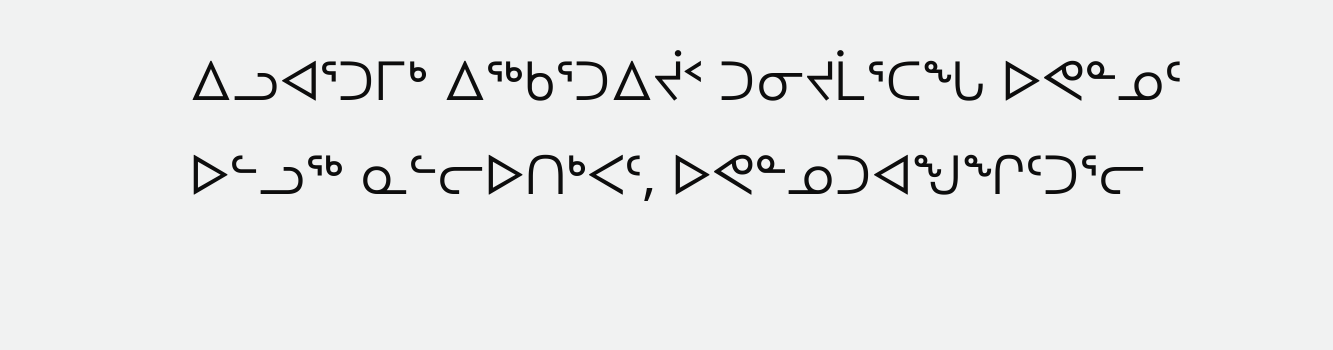ᐃᓗᐊᕐᑐᒥᒃ ᐃᖅᑲᕐᑐᐃᔫᑉ ᑐᓂᔪᒫᕐᑕᖓ ᐅᕙᓐᓄᑦ ᐅᓪᓗᖅ ᓇᓪᓕᐅᑎᒃᐸᑦ, ᐅᕙᓐᓄᑐᐊᖑᖏᑦᑐᕐᓕ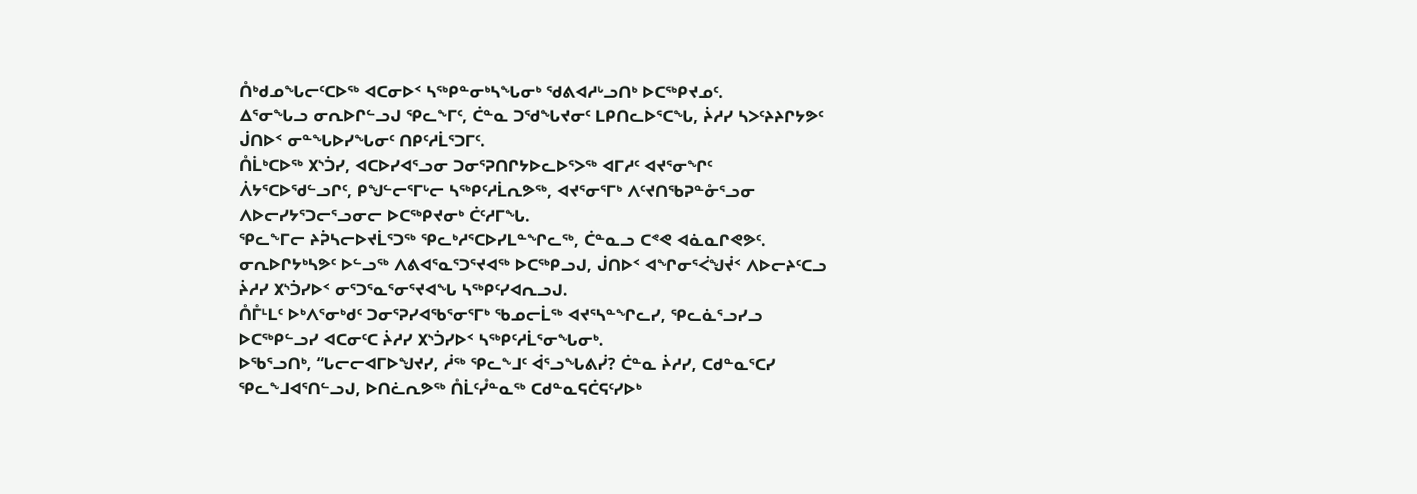ᑍᒃᑯᓄᖓᓕᑦᑕᐅᖅ ᐊᑕᓂᐅᑉ ᓴᖅᑭᓐᓂᒃᓴᖓᓂᒃ ᖁᕕᐊᓱᒡᓗᑎᒃ ᐅᑕᖅᑭᔪᓄᑦ.
ᐃᕐᓂᖓᓗ ᓂᕆᐅᒋᓪᓗᒍ ᕿᓚᖕᒥᑦ, ᑖᓐᓇ ᑐᖁᖓᔪᓂᑦ ᒪᑭᑎᓚᐅᕐᑕᖓ, ᔩᓱᓯ ᓴᐳᑦᔨᔨᒋᔭᕗᑦ ᒎᑎᐅᑉ ᓂᓐᖓᐅᓯᖓᓂᑦ ᑎᑭᑦᓱᒫᕐᑐᒥᑦ.
ᑍᒫᒃᑕᐅᖅ ᙭ᔅᑑᓯ, ᐊᑕᐅᓯᐊᕐᓗᓂ ᑐᓂᕐᕈᑎᒋᔭᐅᓚᐅᕐᐳᖅ ᐊᒥᓱᑦ ᐊᔪᕐᓂᖏᑦ ᐲᔭᕐᑕᐅᖁᓪᓗᒋᑦ, ᑭᖑᓪᓕᕐᒥᒡᓕ ᓴᖅᑭᑦᓱᒫᕆᕗᖅ, ᐊᔪᕐᓂᕐᒥᒃ ᐱᑦᔪᑎᖃᕈᓐᓁᕐᓗᓂ ᐱᐅᓕᓯᔭᕐᑐᓕᕐᓗᓂᓕ ᐅᑕᖅᑭᔪᓂᒃ ᑖᑦᓱᒥᖓ.
ᕿᓚᖕᒥᓕ ᔨᕉᓴᓕᐅᔪᒫᕐᑐᖅ ᕿᓚᒃᓱᕐᑕᐅᓯᒪᓐᖏᓚᖅ, ᑖᓐᓇᓗ ᑕᕝᕙ ᐊᓈᓇᒋᕙᕗᑦ.
ᓂᕆᐅᒋᔭᒃᓴᕗᑦ ᐅᓪᓗᖅ ᐱᕕᐊᕐᓇᕐᑐᕐᔪᐊᖅ ᐅᑕᖅᑭᓗᒍ, ᒎᑎᐅᑉ ᐊᖏᓂᕐᐹᖑᔫᑉ ᐱᐅᓕᔨᑦᑕᓗ ᔩᓱᓯ ᙭ᔅᑑᓯᐅᑉ ᓂᕐᑐᕐᓇᕐᓂᕐᔪᐊᖓ ᓴᖅᑭᑦᓯᐊᕆᓗᒍ.
ᑍᒤᒻᒪᑦ ᐅᒃᐱᕐᓂᒃᑯᑦ ᑐᓂᕐᕈᓯᐊᖃᕐᓂᕐᒥᒃ ᖃᓄᓕᒫᖅ ᐊᔪᕐᓴᓐᖏᓚᓯ, ᕿᓚᓈᕐᓗᓯᓗ ᐅᑕᖅᑭᓪᓗᓯ ᐊᑕᓂᑦᑕ ᔩᓱᓯ ᙭ᔅᑑᓯᐅᑉ ᓴᖅᑭᑦᓱᒫᕐᓂᖓᓂᒃ.
ᐅᖃᕐᓗᑎᒃ, “ᒐᓕᓕᐊᒥᐅᖑᔪᓯ, ᓲᖅ ᕿᓚᖕᒧᑦ ᐋᕐᓗᖓᕕᓰ? ᑖᓐᓇ ᔩᓱᓯ, ᑕᑯᓐᓇᕐᑕᓯ ᕿᓚᖕᒧᐊᕐᑎᓪᓗᒍ, ᐅᑎᓛᕆᕗᖅ ᑍᒫᑦᓮᓐᓇᖅ ᑕᑯᓐᓇᕋᑖᕋᑦᓯᐅᒃ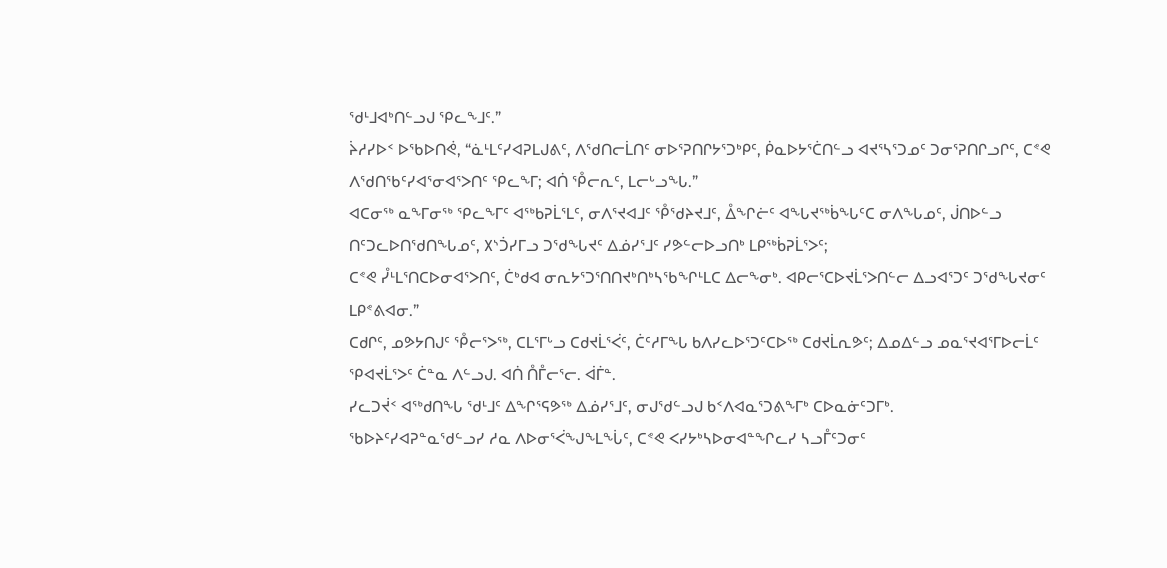ᖁᒻᒧᐊᒃᑎᓪᓗᒍ ᕿᓚᖕᒧᑦ.”
ᔩᓱᓯᐅᑉ ᐅᖃᐅᑎᕚ, “ᓈᒻᒪᑦᓯᐊᕈᒪᒍᕕᑦ, ᐱᖁᑎᓕᒫᑎᑦ ᓂᐅᕐᕈᑎᒋᔭᕐᑐᒃᑭᑦ, ᑮᓇᐅᔭᕐᑖᑎᓪᓗ ᐊᔪᕐᓴᕐᑐᓄᑦ ᑐᓂᕐᕈᑎᒋᓗᒋᑦ, ᑕᕝᕙ ᐱᖁᑎᖃᑦᓯᐊᕐᓂᐊᕐᐳᑎᑦ ᕿᓚᖕᒥ; ᐊᑏ ᕾᓕᕆᑦ, ᒪᓕᒡᓗᖓ.”
ᐊᑕᓂᖅ ᓇᖕᒥᓂᖅ ᕿᓚᖕᒥᑦ ᐊᖅᑲᕈᒫᕐᒪᑦ, ᓂᐱᕐᔪᐊᒧᑦ ᕾᖁᔨᔪᒧᑦ, ᐂᖏᓖᑦ ᐊᖓᔪᖅᑳᖓᑦᑕ ᓂᐱᖓᓄᑦ, ᒎᑎᐅᓪᓗ ᑎᑦᑐᓚᐅᑎᖁᑎᖓᓄᑦ, ᙭ᔅᑑᓯᒥᓗ ᑐᖁᖓᔪᑦ ᐃᓅᓯᕐᒧᑦ ᓯᕗᓪᓕᐅᓗᑎᒃ ᒪᑭᖅᑳᕈᒫᕐᐳᑦ;
ᑕᕝᕙ ᓮᒻᒪᕐᑎᑕᐅᓂᐊᕐᐳᑎᑦ, ᑖᒃᑯᐊ ᓂᕆᔭᕐᑐᕐᑎᑎᔪᒃᑎᒃᓴᖃᖏᒻᒪᑕ ᐃᓕᖕᓂᒃ. ᐊᑭᓕᕐᑕᐅᔪᒫᕐᐳᑎᓪᓕ ᐃᓗᐊᕐᑐᑦ ᑐᖁᖓᔪᓂᑦ ᒪᑭᕝᕕᐊᓂ.”
ᑕᑯᒋᑦ, ᓄᕗᔭᑎᒍᑦ ᕾᓕᕐᐳᖅ, ᑕᒪᕐᒥᒡᓗ ᑕᑯᔪᒫᕐᐹᑦ, ᑖᑦᓱᒥᖓ ᑲᐱᓯᓚᐅᕐᑐᑦᑕᐅᖅ ᑕᑯᔪᒫᕆᕗᑦ; ᐃᓄᐃᓪᓗ ᓄᓇᕐᔪᐊᕐᒥᐅᓕᒫᑦ ᕿᐊᔪᒫᕐᐳᑦ ᑖᓐᓇ ᐱᓪᓗᒍ. ᐊᑏ ᑍᒤᓕᕐᓕ. ᐋᒦᓐ.
ᓯᓚᑐᔫᑉ ᐊᖅᑯᑎᖓ ᖁᒻᒧᑦ ᐃᖏᕐᕋᕗᖅ ᐃᓅᓯᕐᒧᑦ, ᓂᒍᖁᓪᓗᒍ ᑲᑉᐱᐊᓇᕐᑐᕕᖕᒥᒃ ᑕᐅᓇᓃᑦᑐᒥᒃ.
ᖃᐅᔨᑦᓯᐊᕈᓐᓇᖁᓪᓗᓯ ᓱᓇ ᐱᐅᓂᕐᐹᖑᖕᒪᖔᑦ, ᑕᕝᕙ ᐸᓯᔭᒃᓴᐅᓂᐊᓐᖏᓚᓯ ᓴᓗᒤᑦᑐᓂᑦ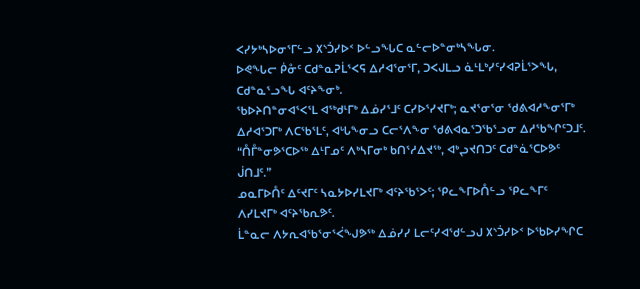ᐸᓯᔭᒃᓴᐅᓂᕐᒥᓪᓗ ᙭ᔅᑑᓯᐅᑉ ᐅᓪᓗᖓᑕ ᓇᓪᓕᐅᓐᓂᒃᓴᖓᓂ.
ᐅᕙᖓᓕ ᑮᓁᑦ ᑕᑯᓐᓇᕈᒫᕐᐸᕋ ᐃᓱᐊᕐᓂᕐᒥ, ᑐᐸᒍᒪᓗ ᓈᒻᒪᒃᓯᑦᓯᐊᕈᒫᕐᐳᖓ, ᑕᑯᓐᓇᕐᓗᖓ ᐊᑦᔨᖕᓂᒃ.
ᖃᐅᔨᑎᓐᓂᐊᕐᐸᕐᒪ ᐊᖅᑯᒻᒥᒃ ᐃᓅᓯᕐᒧᑦ ᑕᓯᐅᕐᓯᔪᒥᒃ; ᓇᔪᕐᓂᕐᓂ ᖁᕕᐊᓱᖕᓂᕐᒥᒃ ᐃᓱᐊᕐᑐᒥᒃ ᐱᑕᖃᕐᒪᑦ, ᐊᒡᒐᖕᓂᓗ ᑕᓕᕐᐱᖕᓂ ᖁᕕᐊᓇᕐᑐᖃᕐᓗᓂ ᐃᓱᖃᖏᑦᑐᒧᑦ.
“ᑍᒤᓐᓂᕗᕐᑕᐅᖅ ᐃᒻᒥᓄᑦ ᐱᒃᓴᒥᓂᒃ ᑲᑎᕐᓱᐃᔪᖅ, ᐊᒃᖢᔪᑎᑐᑦ ᑕᑯᓐᓈᕐᑕᐅᕗᑦ ᒎᑎᒧᑦ.”
ᓄᓇᒥᐅᑍᑦ ᐃᑦᔪᒥᑦ ᓴᓇᔭᐅᓯᒪᔪᒥᒃ ᐊᑦᔨᖃᕐᐳᑦ; ᕿᓚᖕᒥᐅᑍᓪᓗ ᕿᓚᖕᒥᑦ ᐱᓯᒪᔪᒥᒃ ᐊᑦᔨᖃᕆᕗᑦ.
ᒫᓐᓇᓕ ᐱᔭᕆᐊᖃᕐᓂᕐᐹᖑᕗᖅ ᐃᓅᓯᓯ ᒪᓕᑦᓯᐊᖁᓪᓗᒍ ᙭ᔅᑑᓯᐅᑉ ᐅᖃᐅᓯᖏᑕ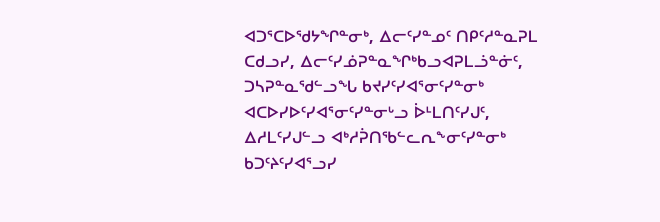ᐊᑐᕐᑕᐅᖁᔭᖏᓐᓂᒃ, ᐃᓕᑦᓯᓐᓄᑦ ᑎᑭᑦᓱᓐᓇᕈᒪ ᑕᑯᓗᓯ, ᐃᓕᑦᓯᓅᕈᓐᓇᖏᒃᑲᓗᐊᕈᒪᓘᓐᓃᑦ, ᑐᓴᕈᓐᓇᖁᓪᓗᖓ ᑲᔪᓯᑦᓯᐊᕐᓂᑦᓯᓐᓂᒃ ᐊᑕᐅᓯᐅᑦᓯᐊᕐᓂᑦᓯᓐᓂᒡᓗ ᐆᒻᒪᑎᑦᓯᒍᑦ, ᐃᓱᒪᑦᓯᒍᓪᓗ ᐊᒃᓱᕉᑎᖃᓪᓚᕆᖕᓂᑦᓯᓐᓂᒃ ᑲᑐᑦᔨᑦᓯᐊᕐᓗᓯ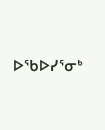ᐅᖃᐅᓯᕐᓂᒃ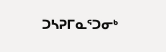ᑐᓴᕈᒥᓇᕐᑐᓂᒃ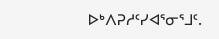ᐅᒃᐱᕈᓱᑦᓯᐊᕐᓂᕐᒧᑦ.